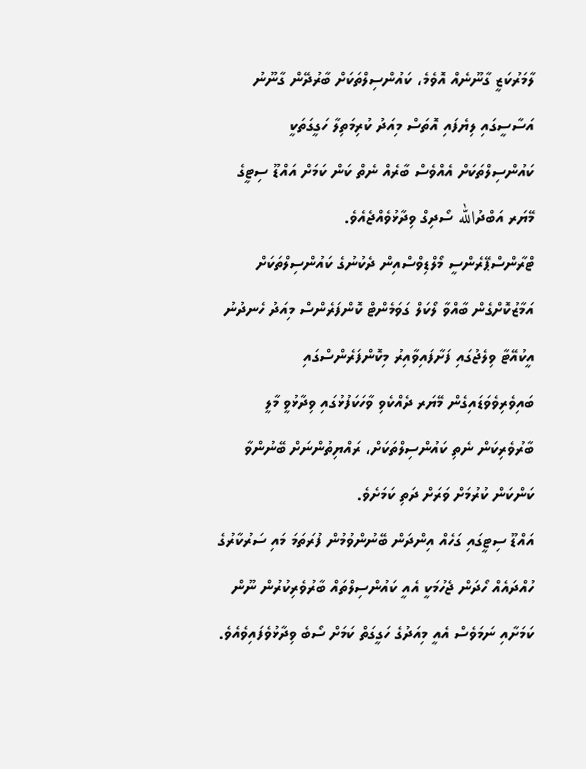ލާމަރުކަޒީ ގާނޫނެއް އޮވެމެ، ކައުންސިލްތަކަށް ބާރުދޭން ގާނޫނު އަސާސީގައި ލިޔެފައި އޮތަސް މިއަދު ކުރިމަތިލާ ހަގީގަތަކީ ކައުންސިލްތަކަށް އެއްވެސް ބާރެއް ނެތް ކަން ކަމަށް އައްޑޫ ސިޓީގެ މޭޔަރ އަބްދުالله ސޯދިގް ވިދާޅުވެއްޖެއެވެ.
ޓްރާންސްޕޭރެންސީ މޯލްޑިވްސްއިން ދެކުނުގެ ކައުންސިލްތަކަށް އަމާޒުކޮށްގެން ބާއްވާ ލޯކަލް ގަވަމެންޓް ކޮންފަރެންސް މިއަދު ހެނދުނު އީކުއޭޓާ ވިލެޖުގައި ފަށާފައިވާއިރު މިކޮންފަރެންސްގައި ބައިވެރިވެވަޑައިގެން މޭޔަރ ދެއްކެވި ވާހަކަފުޅުގައި ވިދާޅުވީ މާލީ ބާރުވެރިކަން ނެތި ކައުންސިލްތަކަށް، ރައްޔިތުންނަށް ބޭނުންވާ ކަންކަން ކުރުމަށް ވަރަށް ދަތި ކަމަށެވެ.
އައްޑޫ ސިޓީގައި ގަހެއް އިންދަން ބޭނުންވުމުން ފުރަތަމަ މައި ސަރުކާރުގެ ހުއްދައެއް ހޯދަން ޖެހުމަކީ އެއީ ކައުންސިލްތައް ބާރުވެރިކުރުން ނޫން ކަމަށާއި ނަމަވެސް އެއީ މިއަދުގެ ހަގީގަތް ކަމަށް ސޯބެ ވިދާޅުވެފައިވެއެވެ.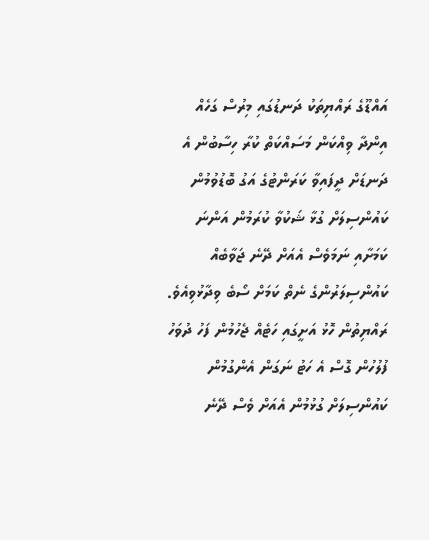އައްޑޫގެ ރައްޔިތަކު ދަނޑުގައި މިރުސް ގަހެއް އިންދާ ވިއްކަން މަސައްކަތް ކުރާ ހިސާބުން އެ ދަނޑަށް ދީފައިވާ ކަރަންޓުގެ އަގު ބޮޑުވުމުން ކައުންސިލަށް ގުޅާ ޝަކުވާ ކުރަމުން އަންނަ ކަމަށާއި ނަމަވެސް އެއަށް ދޭނެ ޖަވާބެއް ކައުންސިލަރުންގެ ނެތް ކަމަށް ސޯބެ ވިދާޅުވިއެވެ.
ރައްޔިތުން ހޮޅު އަށީގައި ހަޓެއް ޖެހުމުން ފަހު ދުވަހު ފުލުހުން ގޮސް އެ ހަޓު ނަގަން އެންގުމުން ކައުންސިލަށް ގުޅުމުން އެއަށް ވެސް ދޭނެ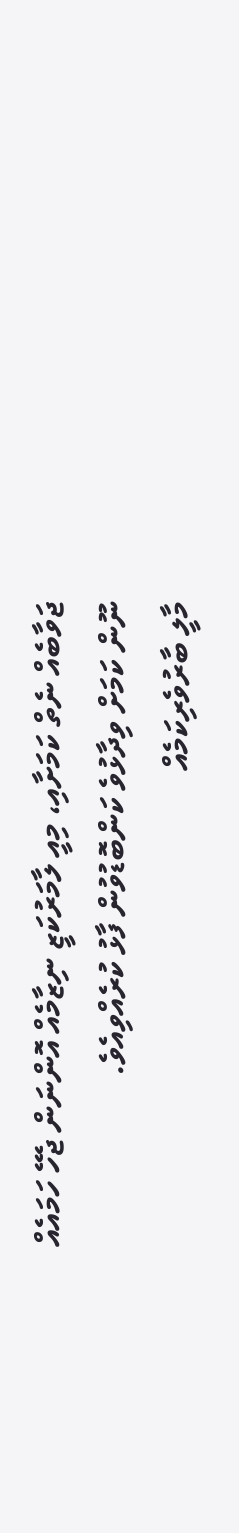ޖަވާބެއް ނެތް ކަމަށާއި، މިއީ ލާމަރުކަޒީ ނިޒާމެއް އޮންނަން ޖެހޭ ހަމައެއް ނޫން ކަމަށް ވިދާޅުވެ ކަންބޮޑުވުން ފާޅު ކުރެއްވިއެވެ.
މާލީ ބާރުވެރިކަމެއް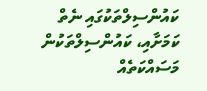ކައުންސިލްތަކުގައި ނެތް ކަމަށާއި، ކައުންސިލްތަކުން މަސައްކަތެއް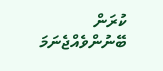ކުރަން ބޭނުންވެއްޖެނަމަ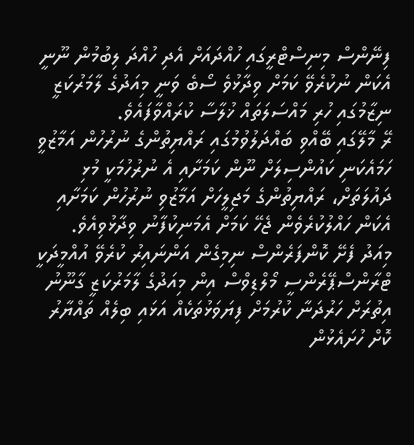ފިނޭންސް މިނިސްޓްރީގައި ހުއްދައަށް އެދި ހުއްދަ ލިބުމުން ނޫނީ އެކަން ނުކުރެވޭ ކަމަށް ވިދާޅުވެ ސޯބެ ވަނީ މިއަދުގެ ލާމަރުކަޒީ ނިޒާމުގައި ހުރި މައްސަލަތައް ޚުލާސާ ކުރައްވާފައެވެ.
ރޭ މާލޭގައި ބޭއްވި ބައްދަލުވުމުގައި ރައްޔިތުންގެ ނުރުހުން އަމާޒުވީ ހަމައެކަނި ކައުންސިލަށް ނޫން ކަމަށާއި އެ ނުރުހުމަކީ މުޅި ދައުލަތަށް، ރައްޔިތުންގެ މަޖިލީހަށް އަމާޒުވި ނުރުހުން ކަމަށާއި އެކަން ހައްލުކުރެވެން ޖެހޭ ކަމަށް އެމަނިކުފާނު ވިދާޅުވިއެވެ.
މިއަދު ފެށޭ ކޮންފަރެންސް ނިމިގެން އަންނައިރު ކުރެވޭ އުއްމީދަކީ ޓްރާންސްޕޭރެންސީ މޯލްޑިވްސް އިން މިއަދުގެ ލާމަރުކަޒީ ގާނޫނު އިތުރަށް ހަރުދަނާ ކުރުމަށް ފިޔަވަޅުތަކެއް އަޅައި ބިލެއް ތައްޔާރު ކޮށް ހުށައެޅުން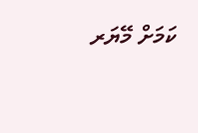ކަމަށް މޭޔަރ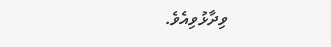ވިދާޅުވިއެވެ.